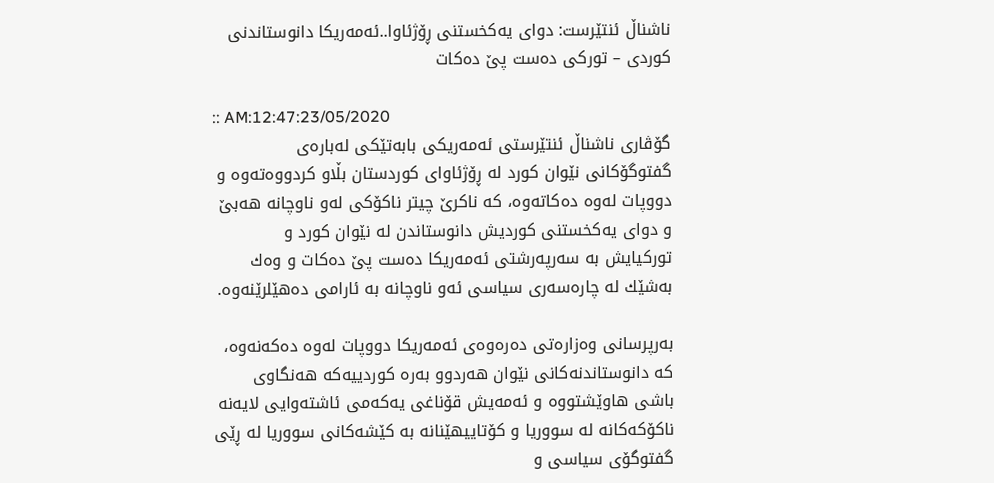ناشناڵ ئنتێرست: دوای یه‌كخستنی ڕۆژئاوا..ئه‌مه‌ریكا دانوستاندنی كوردی – توركی ده‌ست پێ ده‌كات

:: AM:12:47:23/05/2020
گۆڤاری ناشناڵ ئنتێرستی ئه‌مه‌ریكی بابه‌تێكی له‌باره‌ی گفتوگۆكانی نێوان كورد له‌ ڕۆژئاوای كوردستان بڵاو كردووه‌ته‌وه‌ و دووپات له‌وه‌ ده‌كاته‌وه‌، كه‌ ناكرێ چیتر ناكۆكی له‌و ناوچانه‌ هه‌بێ و دوای یه‌كخستنی كوردیش دانوستاندن له‌ نێوان كورد و توركیایش به‌ سه‌رپه‌رشتی ئه‌مه‌ریكا ده‌ست پێ ده‌كات و وه‌ك به‌شێك له‌ چاره‌سه‌ری سیاسی ئه‌و ناوچانه‌ به‌ ئارامی ده‌هێلرێنه‌وه‌.

به‌رپرسانی وه‌زاره‌تی ده‌ره‌وه‌ی ئه‌مه‌ریكا دووپات له‌وه‌ ده‌كه‌نه‌وه‌، كه‌ دانوستاندنه‌كانی نێوان هه‌ردوو به‌ره‌ كوردییه‌كه‌ هه‌نگاوی باشی هاوێشتووه‌ و ئه‌مه‌یش قۆناغی یه‌كه‌می ئاشته‌وایی لایه‌نه‌ ناكۆكه‌كانه‌ له‌ سووریا و كۆتاییهێنانه‌ به‌ كێشه‌كانی سووریا له‌ ڕێی گفتوگۆی سیاسی و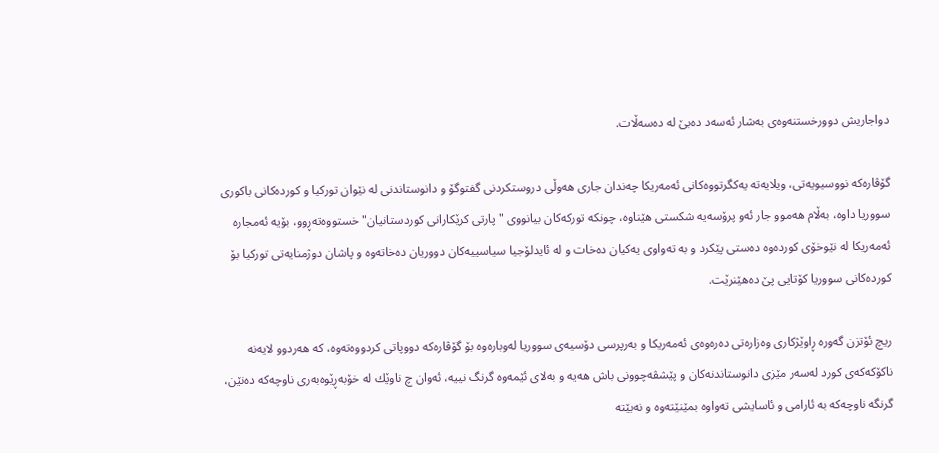دواجاریش دوورخستنه‌وه‌ی به‌شار ئه‌سه‌د ده‌بێ له‌ ده‌سه‌ڵات.

گۆڤاره‌كه‌ نووسیویه‌تی، ویلایه‌ته‌ یه‌كگرتووه‌كانی ئه‌مه‌ریكا چه‌ندان جاری هه‌وڵی دروستكردنی گفتوگۆ و دانوستاندنی له‌ نێوان توركیا و كورده‌كانی باكوری سووریا داوه‌، به‌ڵام هه‌موو جار ئه‌و پرۆسه‌یه‌ شكستی هێناوه‌، چونكه‌ توركه‌كان بیانووی "پارتی كرێكارانی كوردستانیان" خستووه‌ته‌ڕوو، بۆیه‌ ئه‌مجاره‌ ئه‌مه‌ریكا له‌ نێوخۆی كورده‌وه‌ ده‌ستی پێكرد و به‌ ته‌واوی یه‌كیان ده‌خات و له‌ ئایدلۆجیا سیاسییه‌كان دووریان ده‌خاته‌وه‌ و پاشان دوژمنایه‌تی توركیا بۆ كورده‌كانی سووریا كۆتایی پێ ده‌هێنرێت.

ریچ ئۆتزن گه‌وره‌ ڕاوێژكاری وه‌زاره‌تی ده‌ره‌وه‌ی ئه‌مه‌ریكا و به‌رپرسی دۆسیه‌ی سووریا له‌وباره‌وه‌ بۆ گۆڤاره‌كه‌ دووپاتی كردووه‌ته‌وه‌، كه‌ هه‌ردوو لایه‌نه‌ ناكۆكه‌كه‌ی كورد له‌سه‌ر مێزی دانوستاندنه‌كان و پێشڤه‌چوونی باش هه‌یه‌ و به‌لای ئێمه‌وه‌ گرنگ نییه‌، ئه‌وان چ ناوێك له‌ خۆبه‌ڕێوه‌به‌ری ناوچه‌كه‌ ده‌نێن، گرنگه‌ ناوچه‌كه‌ به‌ ئارامی و ئاسایشی ته‌واوه‌ بمێنێته‌وه‌ و نه‌بێته‌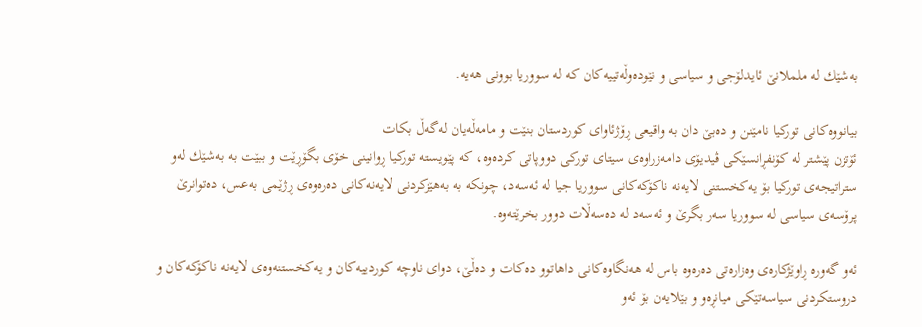به‌شێك له‌ ململانێ ئایدلۆجی و سیاسی و نێوده‌وڵه‌تییه‌كان كه‌ له‌ سووریا بوونی هه‌یه‌.

بیانووه‌كانی توركیا نامێنن و ده‌بێ دان به‌ واقیعی ڕۆژئاوای كوردستان بنێت و مامه‌ڵه‌یان له‌گه‌ڵ بكات
ئۆتزن پێشتر له‌ كۆنفڕانسێكی ڤیدیۆی دامه‌زراوه‌ی سیتای توركی دووپاتی كرده‌وه‌، كه‌ پێویسته‌ توركیا ڕوانینی خۆی بگۆڕێت و ببێت به‌ به‌شێك له‌و ستراتیجه‌ی توركیا بۆ یه‌كخستنی لایه‌نه‌ ناكۆكه‌كانی سووریا جیا له‌ ئه‌سه‌د، چونكه‌ به‌ به‌هێزكردنی لایه‌نه‌كانی ده‌ره‌وه‌ی ڕژێمی به‌عس، ده‌توانرێ پرۆسه‌ی سیاسی له‌ سووریا سه‌ر بگرێ و ئه‌سه‌د له‌ ده‌سه‌ڵات دوور بخرێته‌وه‌.

ئه‌و گه‌وره‌ ڕاوێژكاره‌ی وه‌زاره‌تی ده‌ره‌وه‌ باس له‌ هه‌نگاوه‌كانی داهاتوو ده‌كات و ده‌ڵێ، دوای ناوچه‌ كوردییه‌كان و یه‌كخستنه‌وه‌ی لایه‌نه‌ ناكۆكه‌كان و دروستكردنی سیاسه‌تێكی میانڕه‌و و بێلایه‌ن بۆ ئه‌و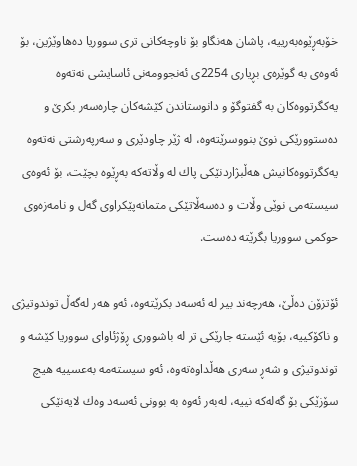خۆبه‌ڕێوه‌به‌رییه‌، پاشان هه‌نگاو بۆ ناوچه‌كانی تری سووریا ده‌هاوێژین، بۆ ئه‌وه‌ی به‌ گوێره‌ی بڕیاری 2254ی ئه‌نجوومه‌نی ئاسایشی نه‌ته‌وه‌ یه‌كگرتووه‌كان به‌ گفتوگۆ و دانوستاندن كێشه‌كان چاره‌سه‌ر بكرێ و ده‌ستوورێكی نوێ بنووسرێته‌وه‌، له‌ ژێر چاودێری و سه‌رپه‌رشتی نه‌ته‌وه‌ یه‌كگرتووه‌كانیش هه‌ڵبژاردنێكی پاك له‌ وڵاته‌كه‌ به‌ڕێوه‌ بچێت، بۆ ئه‌وه‌ی سیسته‌می نوێی وڵات و ده‌سه‌ڵاتێكی متمانه‌پێكراوی گه‌ل و نامه‌زه‌وی حوكمی سووریا بگرێته‌ ده‌ست.

ئۆتزۆن ده‌ڵێ، هه‌رچه‌ند بیر له‌ ئه‌سه‌د بكرێته‌وه‌، ئه‌و هه‌ر له‌گه‌ڵ توندوتیژی و ناكۆكییه‌، بۆیه‌ ئێسته‌ جارێكی تر له‌ باشووری ڕۆژئاوای سووریا كێشه‌ و توندوتیژی و شه‌ڕ سه‌ری هه‌ڵداوه‌ته‌وه‌، ئه‌و سیسته‌مه‌ به‌عسییه‌ هیچ سۆزێكی بۆ گه‌له‌كه‌ نییه‌، له‌به‌ر ئه‌وه‌ به‌ بوونی ئه‌سه‌د وه‌ك لایه‌نێكی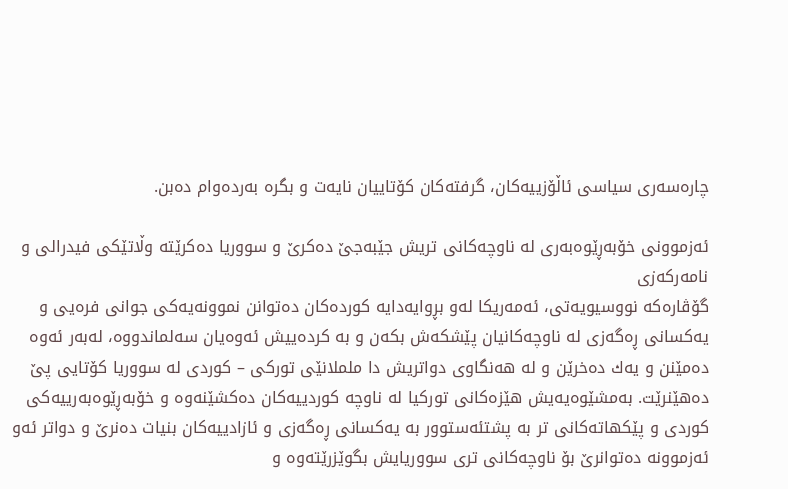چاره‌سه‌ری سیاسی ئاڵۆزییه‌كان، گرفته‌كان كۆتاییان نایه‌ت و بگره‌ به‌رده‌وام ده‌بن.

ئه‌زموونی خۆبه‌ڕێوه‌به‌ری له‌ ناوچه‌كانی تریش جێبه‌جێ ده‌كرێ و سووریا ده‌كرێته‌ وڵاتێكی فیدرالی و نامه‌ركه‌زی
گۆڤاره‌كه‌ نووسیویه‌تی، ئه‌مه‌ریكا له‌و بڕوایه‌دایه‌ كورده‌كان ده‌توانن نموونه‌یه‌كی جوانی فره‌یی و یه‌كسانی ڕه‌گه‌زی له‌ ناوچه‌كانیان پێشكه‌ش بكه‌ن و به‌ كرده‌ییش ئه‌وه‌یان سه‌لماندووه‌، له‌به‌ر ئه‌وه‌ ده‌مێنن و یه‌ك ده‌خرێن و له‌ هه‌نگاوی دواتریش دا ململانێی توركی – كوردی له‌ سووریا كۆتایی پێ ده‌هێنرێت. به‌مشێوه‌یه‌یش هێزه‌كانی توركیا له‌ ناوچه‌ كوردییه‌كان ده‌كشێنه‌وه‌ و خۆبه‌ڕێوه‌به‌رییه‌كی كوردی و پێكهاته‌كانی تر به‌ پشتئه‌ستوور به‌ یه‌كسانی ڕه‌گه‌زی و ئازادییه‌كان بنیات ده‌نرێ و دواتر ئه‌و ئه‌زموونه‌ ده‌توانرێ بۆ ناوچه‌كانی تری سووریایش بگوێزرێته‌وه‌ و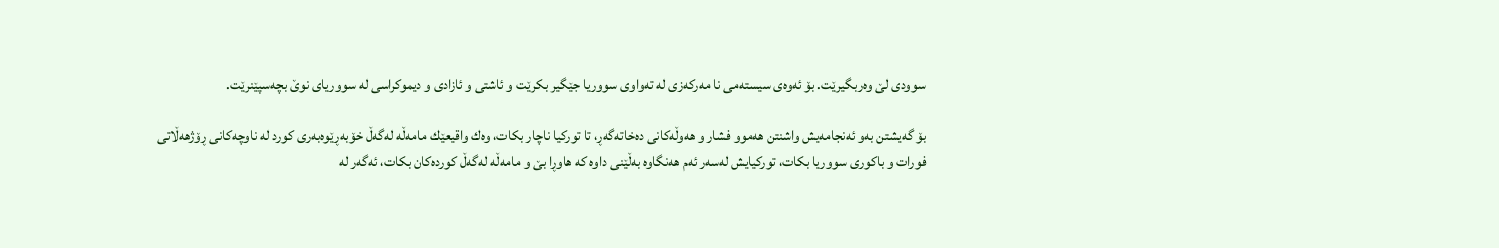سوودی لێ وه‌ربگیرێت. بۆ ئه‌وه‌ی سیسته‌می نا مه‌ركه‌زی له‌ ته‌واوی سووریا جێگیر بكرێت و ئاشتی و ئازادی و دیموكراسی له‌ سووریای نوێ بچه‌سپێنرێت.

بۆ گه‌یشتن به‌و ئه‌نجامه‌یش واشنتن هه‌موو فشار و هه‌وڵه‌كانی ده‌خاته‌گه‌ڕ، تا توركیا ناچار بكات، وه‌ك واقیعێك مامه‌ڵه‌ له‌گه‌ڵ خۆبه‌ڕێوه‌به‌ری كورد له‌ ناوچه‌كانی ڕۆژهه‌ڵاتی فورات و باكوری سووریا بكات، توركیایش له‌سه‌ر ئه‌م هه‌نگاوه‌ به‌ڵێنی داوه‌ كه‌ هاوڕا بێ و مامه‌ڵه‌ له‌گه‌ڵ كورده‌كان بكات، ئه‌گه‌ر له‌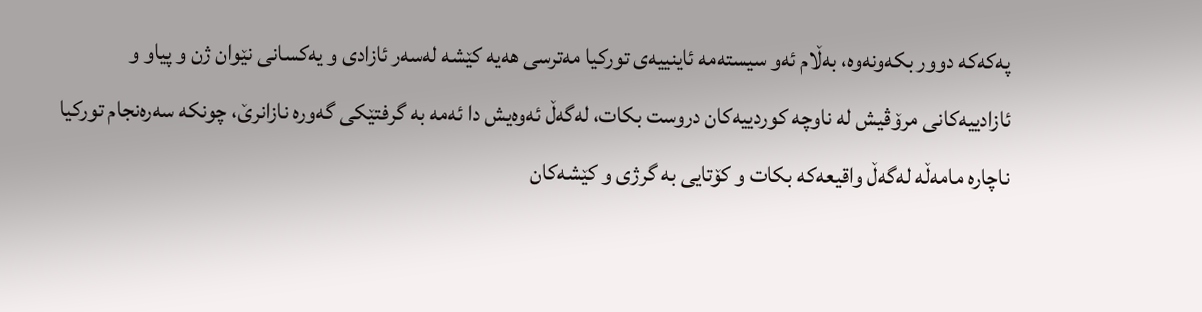په‌كه‌كه‌ دوور بكه‌ونه‌وه‌، به‌ڵام ئه‌و سیسته‌مه‌ ئاینییه‌ی توركیا مه‌ترسی هه‌یه‌ كێشه‌ له‌سه‌ر ئازادی و یه‌كسانی نێوان ژن و پیاو و ئازادییه‌كانی مرۆڤیش له‌ ناوچه‌ كوردییه‌كان دروست بكات، له‌گه‌ڵ ئه‌وه‌یش دا ئه‌مه‌ به‌ گرفتێكی گه‌وره‌ نازانرێ، چونكه‌ سه‌ره‌نجام توركیا ناچاره‌ مامه‌ڵه‌ له‌گه‌ڵ واقیعه‌كه‌ بكات و كۆتایی به‌ گرژی و كێشه‌كان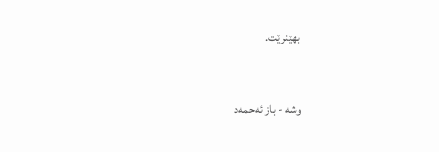بهێنرێت.


وشە - باز ئه‌حمه‌د